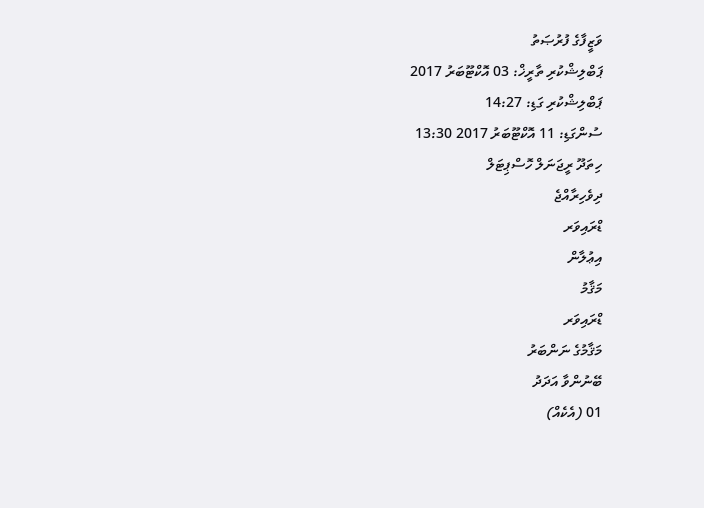ވަޒީފާގެ ފުރުޞަތު
ޕަބްލިޝްކުރި ތާރީޚް: 03 އޮކްޓޫބަރު 2017
ޕަބްލިޝްކުރި ގަޑި: 14:27
ސުންގަޑި: 11 އޮކްޓޫބަރު 2017 13:30
ހިތަދޫ ރީޖަނަލް ހޮސްޕިޓަލް
ދިވެހިރާއްޖެ
ޑްރައިވަރ
އިޢުލާން
މަޤާމު
ޑްރައިވަރ
މަޤާމުގެ ނަންބަރު
ބޭނުންވާ އަދަދު
01 (އެކެއް)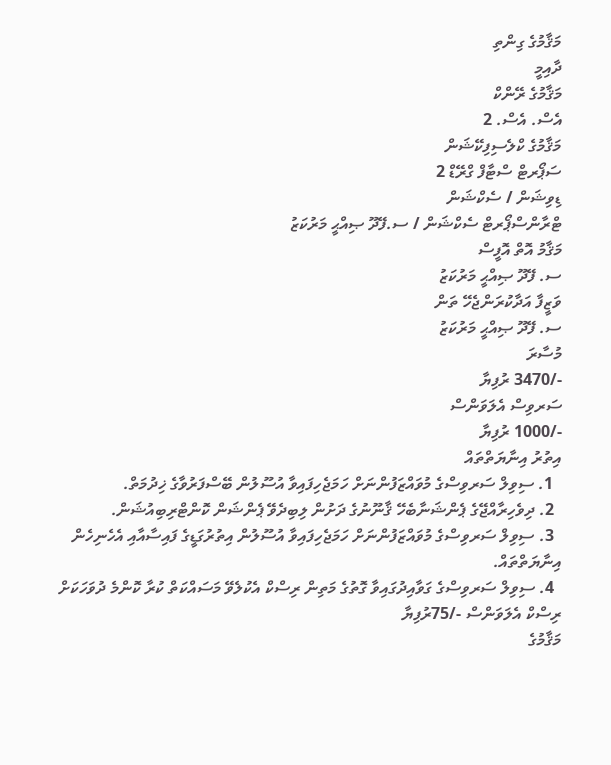މަޤާމުގެ ގިންތި
ދާއިމީ
މަޤާމުގެ ރޭންކް
އެސް. އެސް. 2
މަޤާމުގެ ކްލެސިފިކޭޝަން
ސަޕޯރޓް ސްޓާފް ގްރޭޑް 2
ޑިވިޝަން / ސެކްޝަން
ޓްރާންސްޕޯރޓް ސެކްޝަން / ސ.ފޭދޫ ޞިއްޙީ މަރުކަޒު
މަޤާމު އޮތް އޮފީސް
ސ. ފޭދޫ ޞިއްޙީ މަރުކަޒު
ވަޒީފާ އަދާކުރަންޖެހޭ ތަން
ސ. ފޭދޫ ޞިއްޙީ މަރުކަޒު
މުސާރަ
-/3470 ރުފިޔާ
ސަރވިސް އެލަވަންސް
-/1000 ރުފިޔާ
އިތުރު އިނާޔަތްތައް
  1. ސިވިލް ސަރވިސްގެ މުވައްޒަފުންނަށް ހަމަޖެހިފައިވާ އުސޫލުން ބޭސްފަރުވާގެ ޚިދުމަތް.
  2. ދިވެހިރާއްޖޭގެ ޕެންޝަނާބެހޭ ޤާނޫނުގެ ދަށުން ލިބިދެވޭ ޕެންޝަން ކޮންޓްރިބިއުޝަން.
  3. ސިވިލް ސަރވިސްގެ މުވައްޒަފުންނަށް ހަމަޖެހިފައިވާ އުސޫލުން އިތުރުގަޑީގެ ފައިސާއާއި އެހެނިހެން އިނާޔަތްތައް.
  4. ސިވިލް ސަރވިސްގެ ގަވާއިދުގައިވާ ގޮތުގެ މަތިން ރިސްކް އެކުލެވޭ މަސައްކަތް ކުރާ ކޮންމެ ދުވަހަކަށް  ރިސްކް އެލަވަންސް -/75ރުފިޔާ
މަޤާމުގެ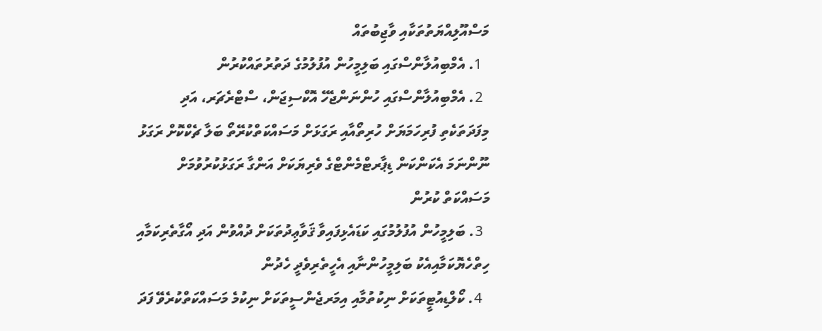މަސްއޫލިއްޔަތުތަކާއި ވާޖިބުތައް
  1. އެމްބިއުލާންސްގައި ބަލިމީހުން އުފުލުމުގެ ދަތުރުތައްކުރުން
  2. އެމްބިއުލާންސްގައި ހުންނަންޖެހޭ އޮކްސިޖަން، ސްޓްރެޗަރ، އަދި މިފަދަތަކެތި ފުރިހަމަޔަށް ހުރިތޯއާއި ރަގަޅަށް މަސައްކަތްކުރޭތޯ ބަލާ ޗެކްކޮށް ރަގަޅު ނޫންނަމަ އެކަންކަން ޑިޕާރޓްމެންޓްގެ ވެރިޔަކަށް އަންގާ ރަގަޅުކުރުވުމަށް މަސައްކަތް ކުރުން
  3. ބަލިމީހުން އުފުލުމުގައި ކަޑައެޅިފައިވާ ޤަވާޢިދުތަކަށް ދުއްވުން އަދި އޯގާތެރިކަމާއި ހިތްހެޔޮކަމާއިއެކު ބަލިމީހުންނާއި އެހީތެރިވެދީ ހެދުން
  4. ކޯލްޑިއުޓީތަކަށް ނިކުތުމާއި އިމަރޖެންސީތަކަށް ނިކުމެ މަސައްކަތްކުރެވޭ ފަދަ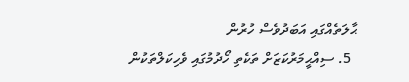ޙާލަތެއްގައި އަބަދުވެސް ހުރުން
  5. ސިއްޙީމަރުކަޒަށް ތަކެތި ހޯދުމުގައި ވެހިކަލްތަކުން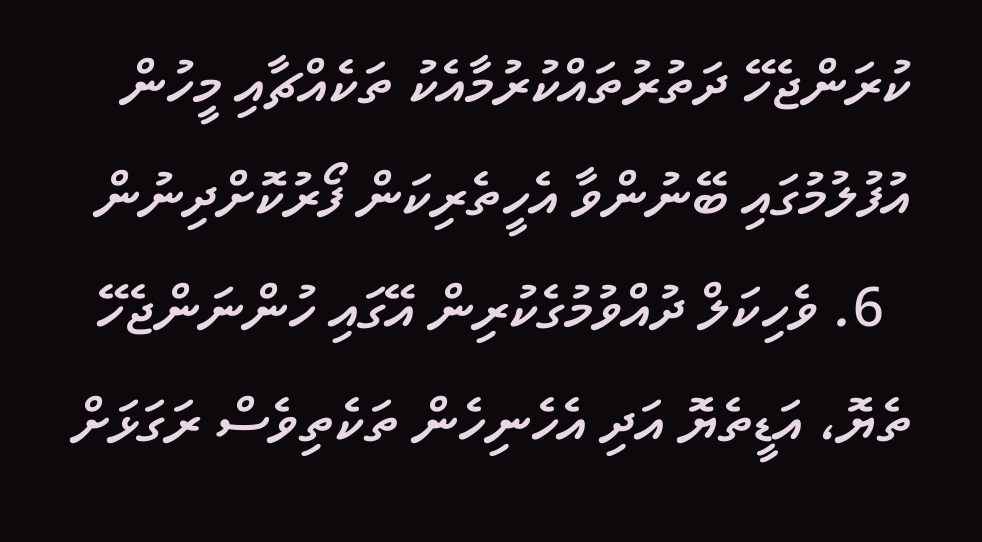ކުރަންޖެހޭ ދަތުރުތައްކުރުމާއެކު ތަކެއްޗާއި މީހުން އުފުލުމުގައި ބޭނުންވާ އެހީތެރިކަން ފޯރުކޮށްދިނުން
  6. ވެހިކަލް ދުއްވުމުގެކުރިން އޭގައި ހުންނަންޖެހޭ ތެޔޮ، އަޑީތެޔޮ އަދި އެހެނިހެން ތަކެތިވެސް ރަގަޅަށް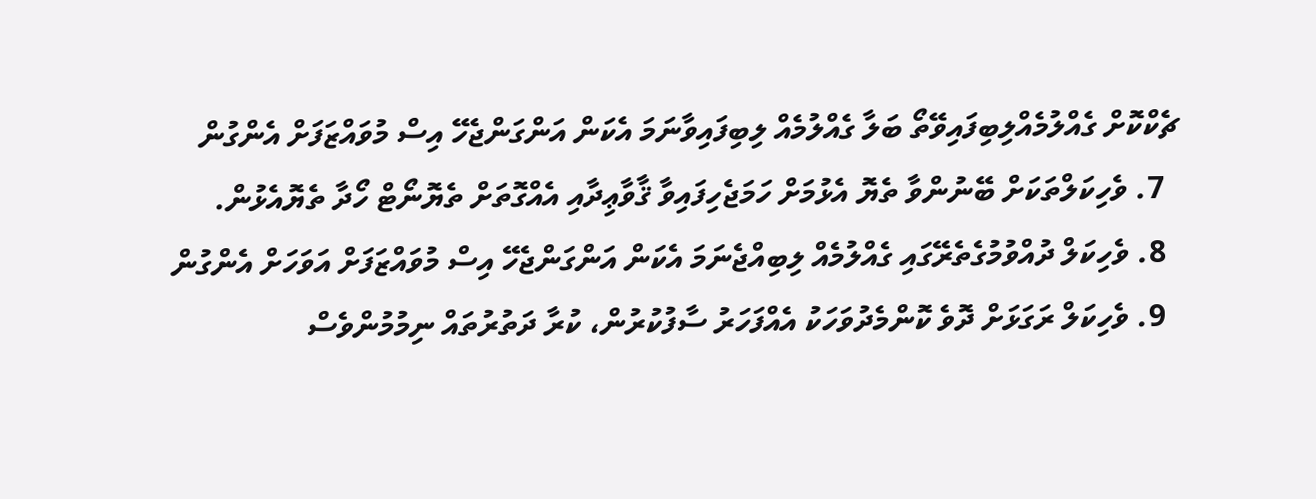ޗެކްކޮށް ގެއްލުމެއްލިބިފައިވޭތޯ ބަލާ ގެއްލުމެއް ލިބިފައިވާނަމަ އެކަން އަންގަންޖެހޭ އިސް މުވައްޒަފަށް އެންގުން
  7. ވެހިކަލްތަކަށް ބޭނުންވާ ތެޔޮ އެޅުމަށް ހަމަޖެހިފައިވާ ޤާވާޢިދާއި އެއްގޮތަށް ތެޔޮނޯޓް ހޯދާ ތެޔޮއެޅުން.
  8. ވެހިކަލް ދުއްވުމުގެތެރޭގައި ގެއްލުމެއް ލިބިއްޖެނަމަ އެކަން އަންގަންޖެހޭ އިސް މުވައްޒަފަށް އަވަހަށް އެންގުން
  9. ވެހިކަލް ރަގަޅަށް ދޮވެ ކޮންމެދުވަހަކު އެއްފަހަރު ސާފުކުރުން، ކުރާ ދަތުރުތައް ނިމުމުންވެސް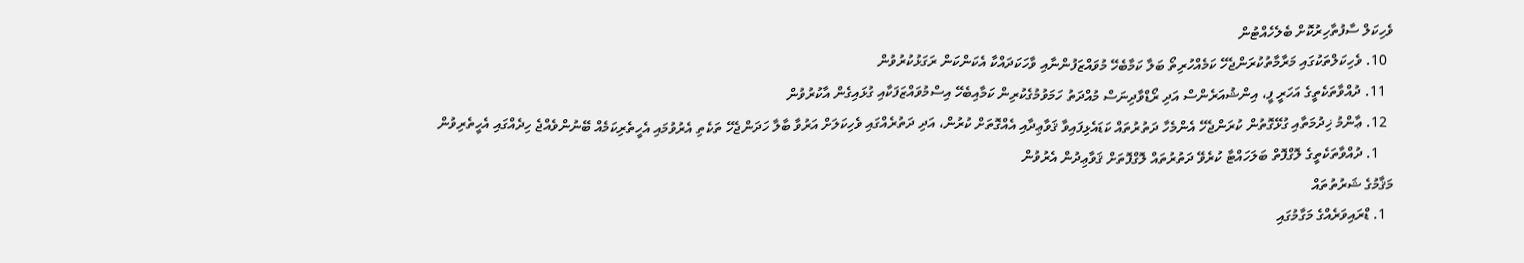ވެހިކަލް ސާފުތާހިރުކޮށް ބެލެހެއްޓުން
  10. ވެހިކަލްތަކުގައި މަރާމާތުކުރަންޖެހޭ ކަމެއްހުރިތޯ ބަލާ ކަމާބެހޭ މުވައްޒަފުންނާއި ވާހަކަދައްކާ އެކަންކަން ރަގަޅުކުރުވުން
  11. ދުއްވާތަކެތީގެ އަހަރީ ފީ، އިންޝުއަރެންސް އަދި ރޯޑްވާދިނަސް މުއްދަތު ހަމަވުމުގެކުރިން ކަމާއިބެހޭ އިސްމުވައްޒަފަކާއި ގުޅައިގެން އާކުރުވުން
  12. ޢާންމު ޚިދުމަތާއި ގުޅޭގޮތުން ކުރަންޖެހޭ އެންމެހާ ދަތުރުތައް ކަޑައެޅިފައިވާ ޤަވާޢިދާއި އެއްގޮތަށް ކުރުން، އަދި ދަތުރެއްގައި ވެހިކަލަށް އަރުވާ ބާލާ ހަދަންޖެހޭ ތަކެތި އެރުވުމައި އެހީތެރިކަމެއް ބޭނުންވެއްޖެ ހިދެއްގައި އެހީތެރިވުން
    1. ދުއްވާތަކެތީގެ ލޮގްފޮތް ބަލަހައްޓާ ކުރެވޭ ދަތުރުތައް ލޮގްފޮތަށް ޤަވާޢިދުން އެރުވުން
މަޤާމުގެ ޝަރުތުތައް
  1. ޑްރައިވަރެއްގެ މަގާމުގައި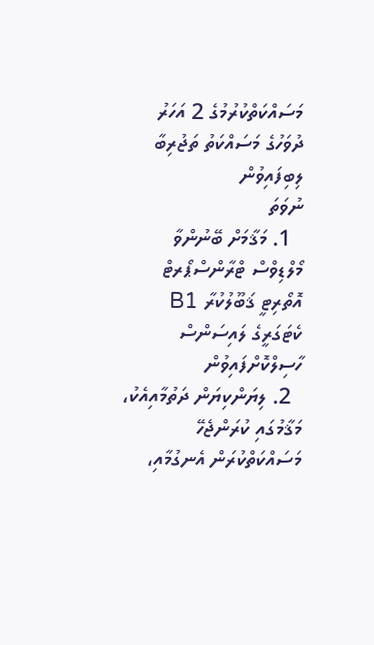މަސައްކަތްކުރުމުގެ 2 އަހަރު ދުވަހުގެ މަސައްކަތު ތަޖުރިބާ ލިބިފައިވުން
ނުވަތަ
  1. މަޤާމަށް ބޭނުންވާ މޯލްޑިވްސް ޓްރާންސްޕޯރޓް އޮތޯރިޓީ ޤަބޫލުކުރާ B1 ކެޓަގަރީގެ ލައިސަންސް ހާސިލްކޮށްފައިވުން
  2. ލިޔަންކިޔަން ދަތުމާއިއެކު، މަޤާމުގައި ކުރަންޖެހޭ މަސައްކަތްކުރަން އެނގުމާއި،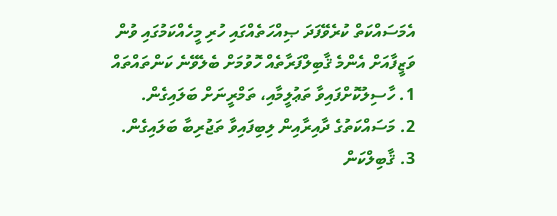އެމަސައްކަތް ކުރެވޭފަދަ ޞިއްހަތެއްގައި ހުރި މީހެއްކަމުގައި ވުން
ވަޒީފާއަށް އެންމެ ޤާބިލްފަރާތެއް ހޮވުމަށް ބެލެވޭނެ ކަންތައްތައް
1. ހާސިލުކޮށްފައިވާ ތަޢުލީމާއި، ތަމްރީނަށް ބަލައިގެން.
2. މަސައްކަތުގެ ދާއިރާއިން ލިބިފައިވާ ތަޖުރިބާ ބަލައިގެން.
3. ޤާބިލްކަން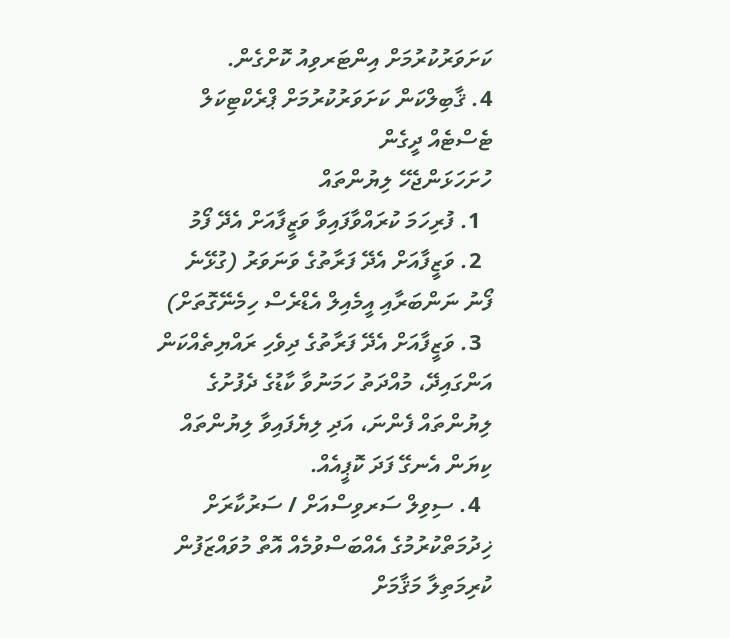ކަށަވަރުކުރުމަށް އިންޓަރވިއު ކޮށްގެން.
4. ޤާބިލްކަން ކަށަވަރުކުރުމަށް ޕްރެކްޓިކަލް ޓެސްޓެއް ދީގެން
ހުށަހަޅަންޖެހޭ ލިޔުންތައް
  1. ފުރިހަމަ ކުރައްވާފައިވާ ވަޒީފާއަށް އެދޭ ފޯމު
  2. ވަޒީފާއަށް އެދޭ ފަރާތުގެ ވަނަވަރު (ގުޅޭނެ ފޯނު ނަންބަރާއި އީމެއިލް އެޑްރެސް ހިމެނޭގޮތަށް)
  3. ވަޒީފާއަށް އެދޭ ފަރާތުގެ ދިވެހި ރައްޔިތެއްކަން އަންގައިދޭ، މުއްދަތު ހަމަނުވާ ކާޑުގެ ދެފުށުގެ ލިޔުންތައް ފެންނަ، އަދި ލިޔެފައިވާ ލިޔުންތައް ކިޔަން އެނގޭ ފަދަ ކޮޕީއެއް.
  4. ސިވިލް ސަރވިސްއަށް / ސަރުކާރަށް ޚިދުމަތްކުރުމުގެ އެއްބަސްވުމެއް އޮތް މުވައްޒަފުން ކުރިމަތިލާ މަޤާމަށް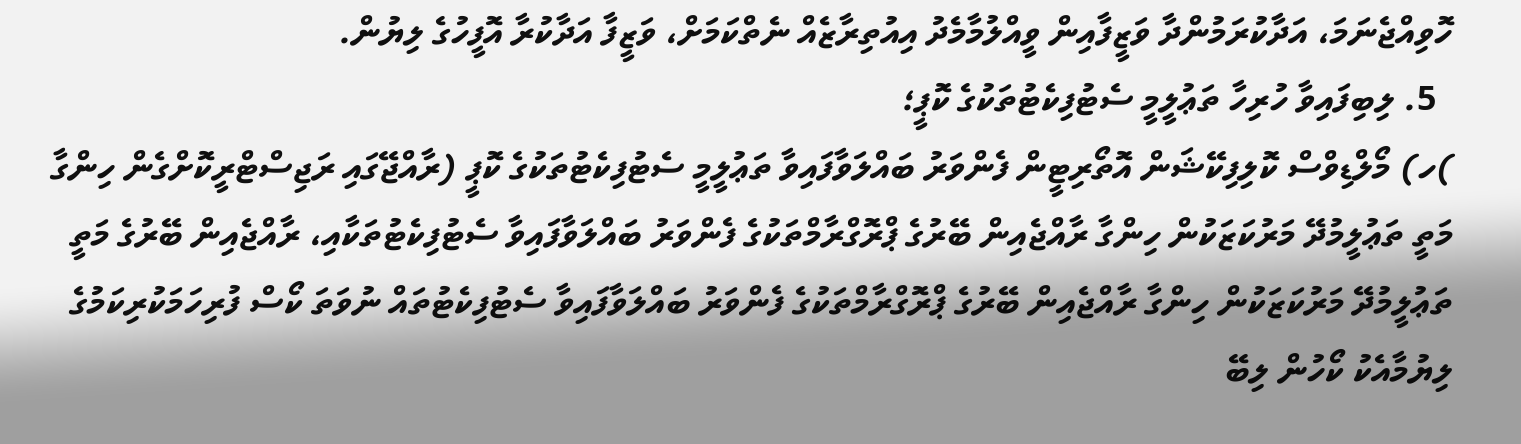ހޮވިއްޖެނަމަ، އަދާކުރަމުންދާ ވަޒީފާއިން ވީއްލުމާމެދު އިއުތިރާޒެއް ނެތްކަމަށް، ވަޒީފާ އަދާކުރާ އޮފީހުގެ ލިޔުން.
  5. ލިބިފައިވާ ހުރިހާ ތަޢުލީމީ ސެޓުފިކެޓުތަކުގެ ކޮޕީ؛
)ހ) މޯލްޑިވްސް ކޮލިފިކޭޝަން އޮތޯރިޓީން ފެންވަރު ބައްލަވާފައިވާ ތަޢުލީމީ ސެޓުފިކެޓުތަކުގެ ކޮޕީ (ރާއްޖޭގައި ރަޖިސްޓްރީކޮށްގެން ހިންގާ މަތީ ތަޢުލީމުދޭ މަރުކަޒަކުން ހިންގާ ރާއްޖެއިން ބޭރުގެ ޕްރޮގްރާމްތަކުގެ ފެންވަރު ބައްލަވާފައިވާ ސެޓުފިކެޓުތަކާއި، ރާއްޖެއިން ބޭރުގެ މަތީ ތަޢުލީމުދޭ މަރުކަޒަކުން ހިންގާ ރާއްޖެއިން ބޭރުގެ ޕްރޮގްރާމްތަކުގެ ފެންވަރު ބައްލަވާފައިވާ ސެޓުފިކެޓުތައް ނުވަތަ ކޯސް ފުރިހަމަކުރިކަމުގެ ލިޔުމާއެކު ކޯހުން ލިބޭ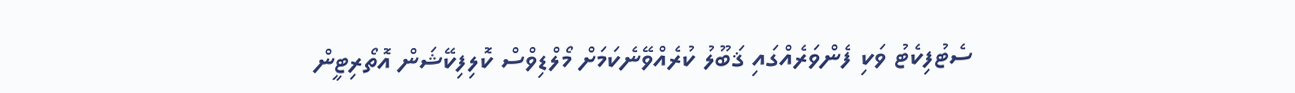ސެޓުފިކެޓު ވަކި ފެންވަރެއްގައި ޤަބޫލު ކުރެއްވޭނެކަމަށް މޯލްޑިވްސް ކޮލިފިކޭޝަން އޮތޯރިޓީން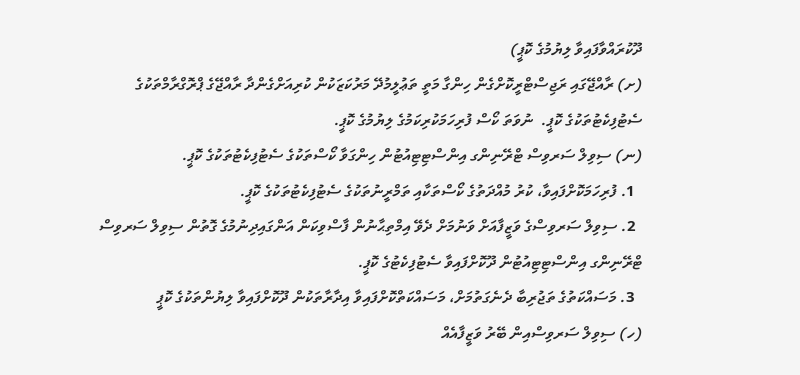ދޫކުރައްވާފައިވާ ލިޔުމުގެ ކޮޕީ)
(ށ) ރާއްޖޭގައި ރަޖިސްޓްރީކޮށްގެން ހިންގާ މަތީ ތަޢުލީމުދޭ މަރުކަޒަކުން ކުރިއަށްގެންދާ ރާއްޖޭގެ ޕްރޮގްރާމްތަކުގެ ސެޓުފިކެޓުތަކުގެ ކޮޕީ.  ނުވަތަ ކޯސް ފުރިހަމަކުރިކަމުގެ ލިޔުމުގެ ކޮޕީ.
(ނ) ސިވިލް ސަރވިސް ޓްރޭނިންގ އިންސްޓިޓިއުޓުން ހިންގަވާ ކޯސްތަކުގެ ސެޓުފިކެޓުތަކުގެ ކޮޕީ.
  1. ފުރިހަމަކޮށްފައިވާ، ކުރު މުއްދަތުގެ ކޯސްތަކާއި ތަމްރީނުތަކުގެ ސެޓުފިކެޓުތަކުގެ ކޮޕީ.
  2. ސިވިލް ސަރވިސްގެ ވަޒީފާއަށް ވަނުމަށް ދެވޭ އިމްތިޙާނުން ފާސްވިކަން އަންގައިދިނުމުގެ ގޮތުން ސިވިލް ސަރވިސް ޓްރޭނިންގ އިންސްޓިޓިއުޓުން ދޫކޮށްފައިވާ ސެޓުފިކެޓުގެ ކޮޕީ.
  3. މަސައްކަތުގެ ތަޖުރިބާ ދެނެގަތުމަށް، މަސައްކަތްކޮށްފައިވާ އިދާރާތަކުން ދޫކޮށްފައިވާ ލިޔުންތަކުގެ ކޮޕީ
(ހ) ސިވިލް ސަރވިސްއިން ބޭރު ވަޒީފާއެއް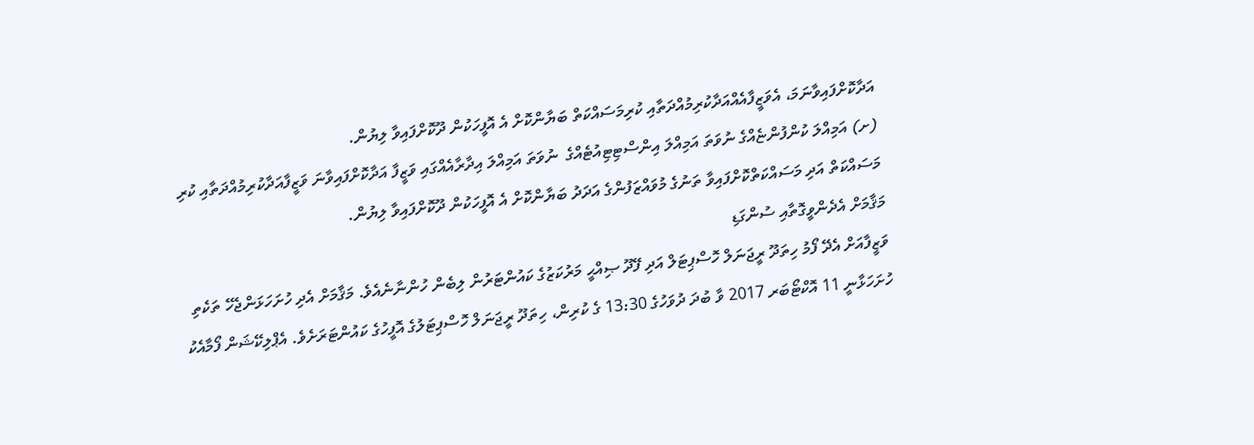އަދާކޮށްފައިވާނަމަ، އެވަޒީފާއެއްއަދާކުރިމުއްދަތާއި ކުރިމަސައްކަތް ބަޔާންކޮށް އެ އޮފީހަކުން ދޫކޮށްފައިވާ ލިޔުން.
(ށ) އަމިއްލަ ކުންފުންޏެއްގެ ނުވަތަ އަމިއްލަ އިންސްޓިޓިއުޓެއްގެ  ނުވަތަ އަމިއްލަ އިދާރާއެއްގައި ވަޒީފާ އަދާކޮށްފައިވާނަ ވަޒީފާއަދާކުރިމުއްދަތާއި ކުރި މަސައްކަތް އަދި މަސައްކަތްކޮށްފައިވާ ތަނުގެ މުވައްޒަފުންގެ އަދަދު ބަޔާންކޮށް އެ އޮފީހަކުން ދޫކޮށްފައިވާ ލިޔުން.
މަޤާމަށް އެދެންވީގޮތާއި ސުންގަޑި
ވަޒީފާއަށް އެދޭ ފޯމު ހިތަދޫ ރީޖަނަލް ހޮސްޕިޓަލް އަދި ފޭދޫ ޞިއްޙީ މަރުކަޒުގެ ކައުންޓަރުން ލިބެން ހުންނާނެއެވެ. މަޤާމަށް އެދި ހުށަހަޅަންޖެހޭ ތަކެތި ހުށަހަޅާނީ 11 އޮކްޓޯބަރ 2017 ވާ ބުދަ ދުވަހުގެ 13:30 ގެ ކުރިން، ހިތަދޫ ރީޖަނަލް ހޮސްޕިޓަލުގެ އޮފީހުގެ ކައުންޓަރަށެވެ. އެޕްލިކޭޝަން ފޯމާއެކު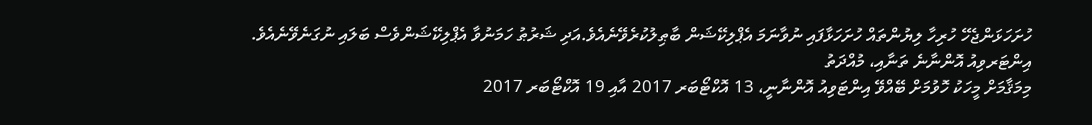ހުށަހަޅަންޖެހޭ ހުރިހާ ލިޔުންތައް ހުށަހަޅާފައި ނުވާނަމަ އެޕްލިކޭޝަން ބާޠިލުކުރެވޭނެއެވެ.އަދި ޝަރުޠު ހަމަނުވާ އެޕްލިކޭޝަންވެސް ބަލައި ނުގަނެވޭނެއެވެ.
އިންޓަރވިއު އޮންނާނެ ތަނާއި، މުއްދަތު
މިމަޤާމަށް މީހަކު ހޮވުމަށް ބޭއްވޭ އިންޓަވިއު އޮންނާނީ، 13 އޮކްޓޯބަރ 2017 އާއި 19 އޮކްޓޯބަރ 2017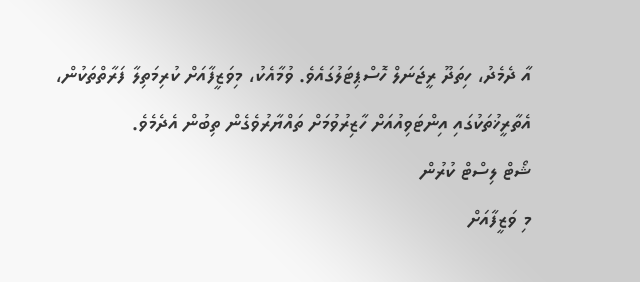އާ ދެމެދު، ހިތަދޫ ރީޖަނަލް ހޮސްޕިޓަލުގައެވެ. ވުމާއެކު، މިވަޒީފާއަށް ކުރިމަތިލާ ފަރާތްތަކުން، އެތާރީޚުތަކުގައި އިންޓަވިއުއަށް ހާޒިރުވުމަށް ތައްޔާރުވެގެން ތިބުން އެދެމެވެ.
ޝޯޓް ލިސްޓް ކުރުން
މި ވަޒީފާއަށް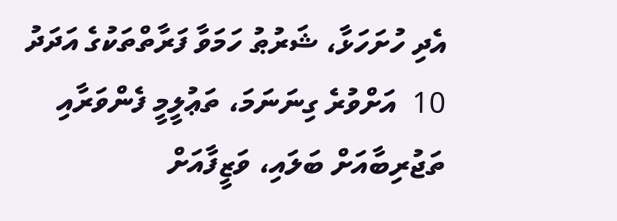އެދި ހުށަހަޅާ، ޝަރުޠު ހަމަވާ ފަރާތްތަކުގެ އަދަދު 10  އަށްވުރެ ގިނަނަމަ، ތަޢުލީމީ ފެންވަރާއި ތަޖުރިބާއަށް ބަލައި، ވަޒީފާއަށް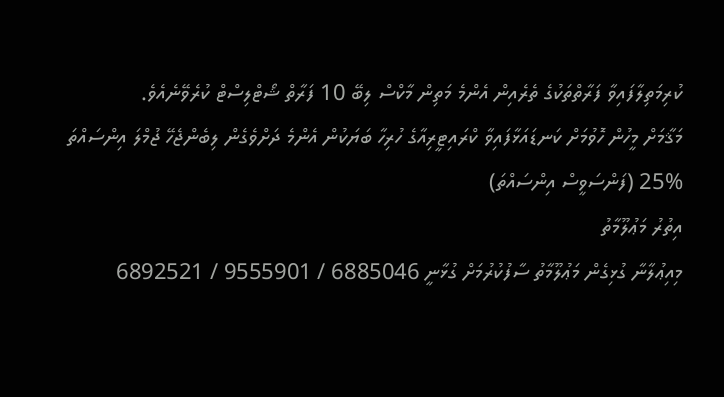ކުރިމަތިލާފައިވާ ފަރާތްތަކުގެ ތެރެއިން އެންމެ މަތިން މާކްސް ލިބޭ 10 ފަރާތް ޝޯޓްލިސްޓް ކުރެވޭނެއެވެ.
މަޤާމަށް މީހުން ހޮވުމަށް ކަނޑައަޅާފައިވާ ކްރައިޓީރިއާގެ ހުރިހާ ބަޔަކުން އެންމެ ދަށްވެގެން ލިބެންޖެހޭ ޖުމްލަ އިންސައްތަ
25% (ފަންސަވީސް އިންސައްތަ)
އިތުރު މަޢުލޫމާތު
މިއިޢުލާނާ ގުޅިގެން މަޢުލޫމާތު ސާފުކުރުމަށް ގުޅާނީ 6885046 / 9555901 / 6892521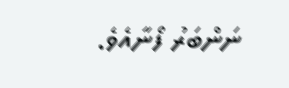ނަންބަރު ފޯނާއެވެ.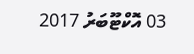03 އޮކްޓޫބަރު 2017